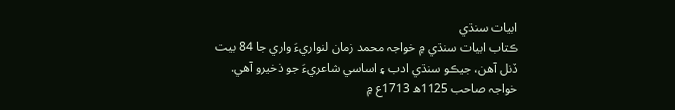ابيات سنڌي
ڪتاب ابيات سنڌي ۾ خواجہ محمد زمان لنواريءَ واري جا 84 بيت ڏنل آھن، جيڪو سنڌي ادب ۽ اساسي شاعريءَ جو ذخيرو آھي. خواجہ صاحب 1125ھ 1713ع ۾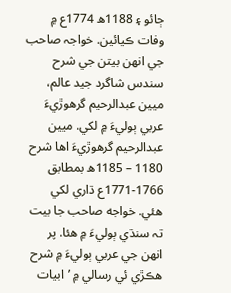ڄائو ۽ 1188ھ 1774ع ۾ وفات ڪيائين. خواجہ صاحب جي انھن بيتن جي شرح سندس شاگرد جيد عالم، ميين عبدالرحيم گرھوڙيءَ عربي ٻوليءَ ۾ لکي. ميين عبدالرحيم گرھوڙيءَ اھا شرح 1180 – 1185ھ بمطابق 1766-1771ع ڌاري لکي ھئي. خواجه صاحب جا بيت تہ سنڌي ٻوليءَ ۾ ھئا. پر انھن جي عربي ٻوليءَ ۾ شرح ھڪڙي ئي رسالي ۾ ’ابيات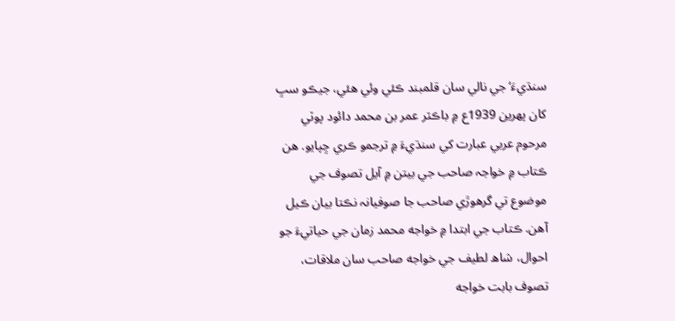سنڌيءَ‘ جي نالي سان قلمبند ڪئي وئي ھئي، جيڪو سڀ کان پھرين 1939ع ۾ ڊاڪٽر عمر بن محمد دائود پوٽي مرحوم عربي عبارت کي سنڌيءَ ۾ ترجمو ڪري ڇپايو. ھن ڪتاب ۾ خواجہ صاحب جي بيتن ۾ آيل تصوف جي موضوع تي گرھوڙي صاحب جا صوفيانہ نڪتا بيان ڪيل آھن. ڪتاب جي ابتدا ۾ خواجه محمد زمان جي حياتيءَ جو احوال، شاھ لطيف جي خواجه صاحب سان ملاقات، تصوف بابت خواجه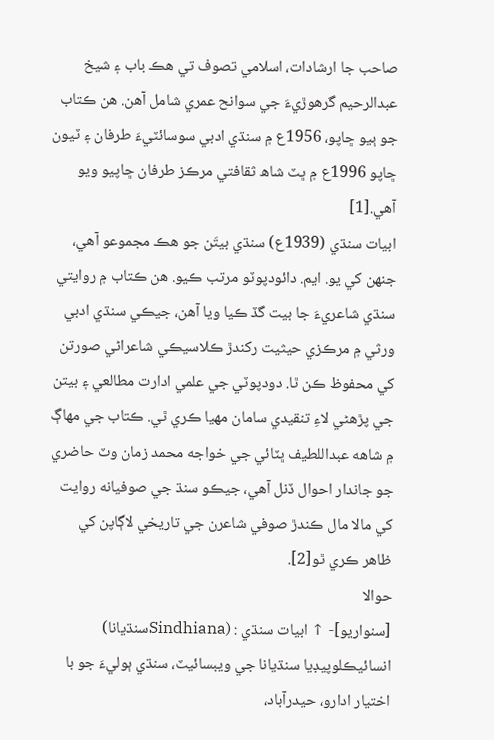صاحب جا ارشادات، اسلامي تصوف تي ھڪ باب ۽ شيخ عبدالرحيم گرھوڙيءَ جي سوانح عمري شامل آھن. ھن ڪتاب جو ٻيو ڇاپو، 1956ع ۾ سنڌي ادبي سوسائٽيءَ طرفان ۽ ٽيون ڇاپو 1996ع ۾ ڀٽ شاھ ثقافتي مرڪز طرفان ڇاپيو ويو آھي.[1]
ابيات سنڌي (1939ع) سنڌي بيتَن جو هڪ مجموعو آهي، جنهن کي يو. ايم. دائودپوٽو مرتب ڪيو. هن ڪتاب ۾ روايتي سنڌي شاعريءَ جا بيت گڏ ڪيا ويا آهن، جيڪي سنڌي ادبي ورثي ۾ مرڪزي حيثيت رکندڙ ڪلاسيڪي شاعراڻي صورتن کي محفوظ ڪن ٿا. دودپوٽي جي علمي ادارت مطالعي ۽ بيتن جي پڙهڻي لاءِ تنقيدي سامان مهيا ڪري ٿي. ڪتاب جي مهاڳ ۾ شاهه عبداللطيف ڀٽائي جي خواجه محمد زمان وٽ حاضري جو جاندار احوال ڏنل آهي، جيڪو سنڌ جي صوفيانه روايت کي مالا مال ڪندڙ صوفي شاعرن جي تاريخي لاڳاپن کي ظاهر ڪري ٿو[2].
حوالا
[سنواريو]- ↑ ابيات سنڌي : (Sindhianaسنڌيانا) انسائيڪلوپيڊيا سنڌيانا جي ويبسائيٽ، سنڌي ٻوليءَ جو با اختيار ادارو، حيدرآباد،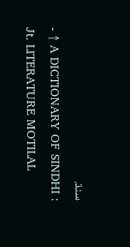سنڌ.
- ↑ A DICTIONARY OF SINDHI : Jt. LITERATURE MOTILAL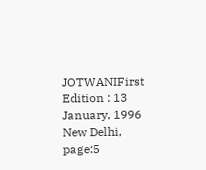JOTWANIFirst Edition : 13 January, 1996 New Delhi, page:5